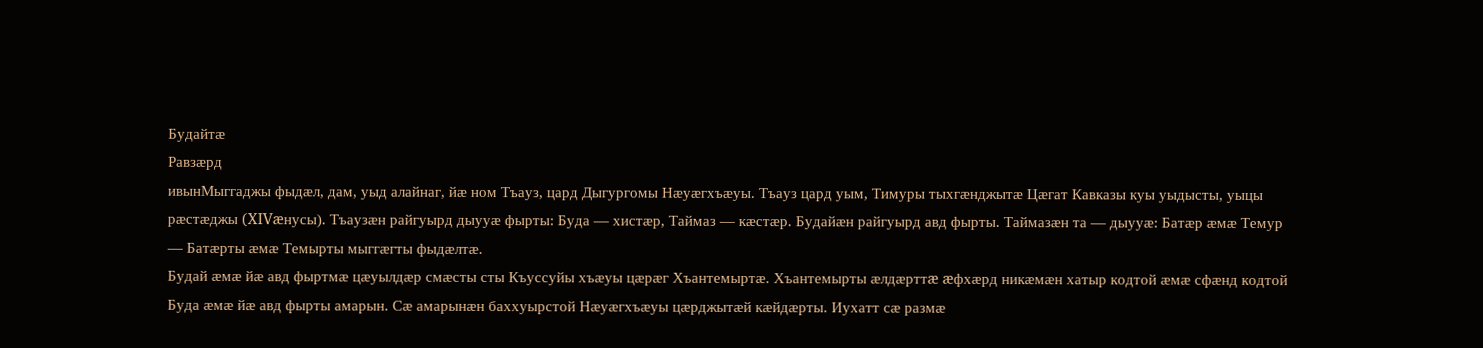Будайтæ
Равзæрд
ивынМыггаджы фыдæл, дам, уыд алайнаг, йæ ном Тъауз, цард Дыгургомы Нæуæгхъæуы. Тъауз цард уым, Тимуры тыхгæнджытæ Цæгат Кавказы куы уыдысты, уыцы рæстæджы (XIVæнусы). Тъаузæн райгуырд дыууæ фырты: Буда — хистæр, Таймаз — кæстæр. Будайæн райгуырд авд фырты. Таймазæн та — дыууæ: Батæр æмæ Темур — Батæрты æмæ Темырты мыггæгты фыдæлтæ.
Будай æмæ йæ авд фыртмæ цæуылдæр смæсты сты Къуссуйы хъæуы цæрæг Хъантемыртæ. Хъантемырты æлдæрттæ æфхæрд никæмæн хатыр кодтой æмæ сфæнд кодтой Буда æмæ йæ авд фырты амарын. Сæ амарынæн баххуырстой Нæуæгхъæуы цæрджытæй кæйдæрты. Иухатт сæ размæ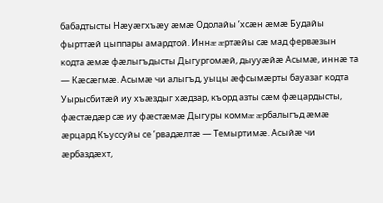бабадтысты Нæуæгхъæу æмæ Одолайы ’хсæн æмæ Будайы фырттæй цыппары амардтой. Иннæ æртæйы сæ мад фервæзын кодта æмæ фæлыгъдысты Дыгургомæй, дыууæйæ Асымæ, иннæ та — Кæсæгмæ. Асымæ чи алыгъд, уыцы æфсымæрты бауазаг кодта Уырысбитæй иу хъæздыг хæдзар, къорд азты сæм фæцардысты, фæстæдæр сæ иу фæстæмæ Дыгуры коммæ æрбалыгъд æмæ æрцард Къуссуйы се ’рвадæлтæ — Темыртимæ. Асыйæ чи æрбаздæхт,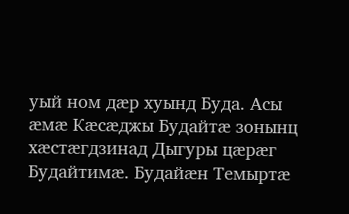уый ном дæр хуынд Буда. Асы æмæ Кæсæджы Будайтæ зонынц хæстæгдзинад Дыгуры цæрæг Будайтимæ. Будайæн Темыртæ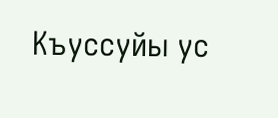Къуссуйы ус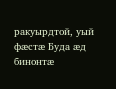ракуырдтой, уый фæстæ Буда æд бинонтæ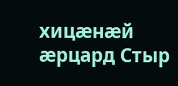хицæнæй æрцард Стыр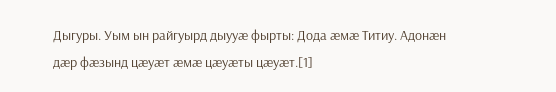Дыгуры. Уым ын райгуырд дыууæ фырты: Дода æмæ Титиу. Адонæн дæр фæзынд цæуæт æмæ цæуæты цæуæт.[1]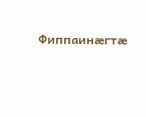Фиппаинæгтæ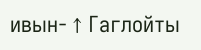ивын- ↑ Гаглойты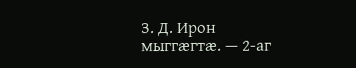З. Д. Ирон мыггæгтæ. — 2-аг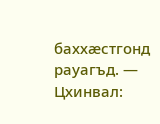баххæстгонд рауагъд. — Цхинвал: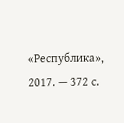«Республика», 2017. — 372 с.